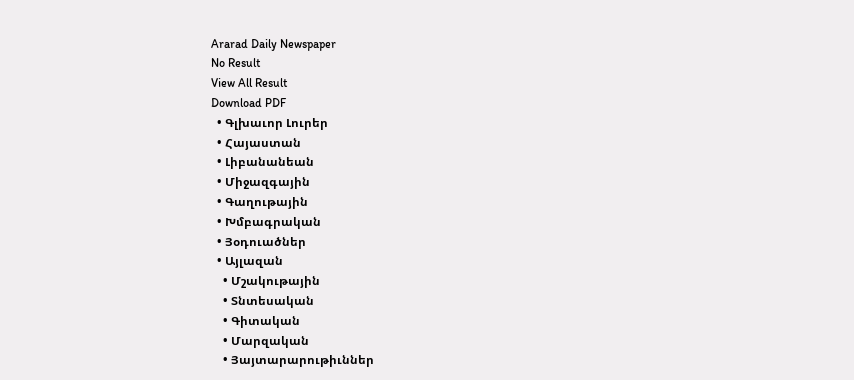Ararad Daily Newspaper
No Result
View All Result
Download PDF
  • Գլխաւոր Լուրեր
  • Հայաստան
  • Լիբանանեան
  • Միջազգային
  • Գաղութային
  • Խմբագրական
  • Յօդուածներ
  • Այլազան
    • Մշակութային
    • Տնտեսական
    • Գիտական
    • Մարզական
    • Յայտարարութիւններ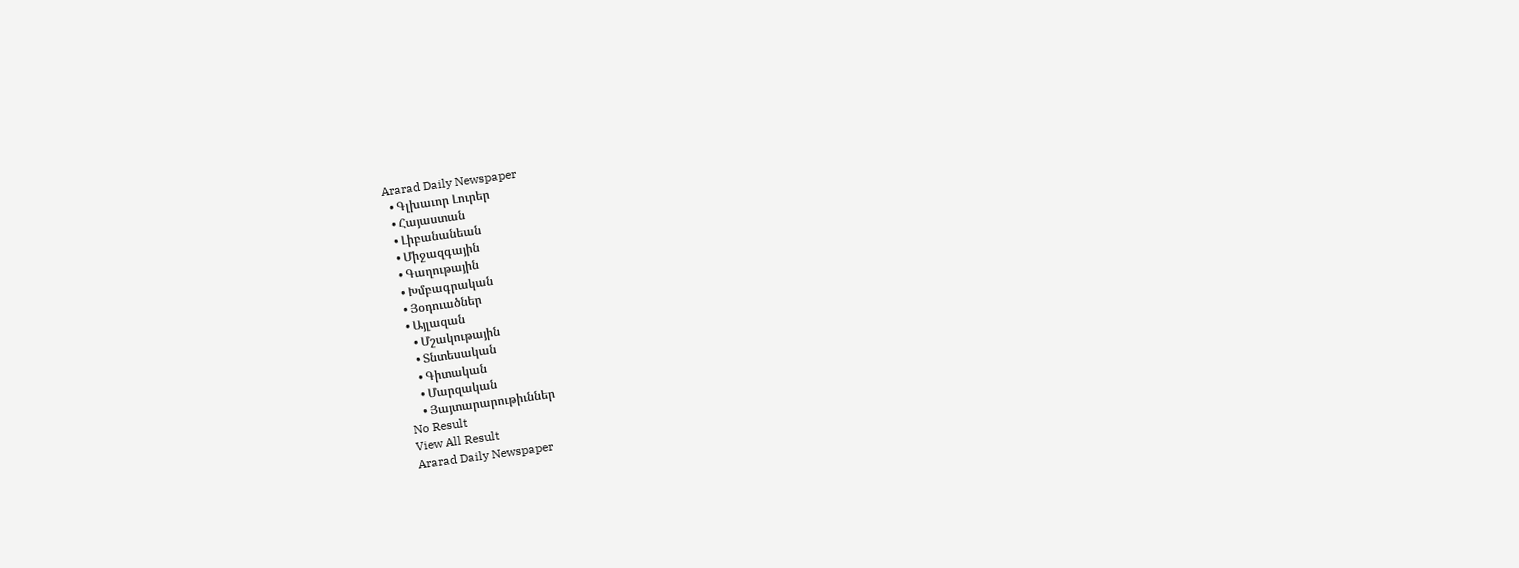Ararad Daily Newspaper
  • Գլխաւոր Լուրեր
  • Հայաստան
  • Լիբանանեան
  • Միջազգային
  • Գաղութային
  • Խմբագրական
  • Յօդուածներ
  • Այլազան
    • Մշակութային
    • Տնտեսական
    • Գիտական
    • Մարզական
    • Յայտարարութիւններ
No Result
View All Result
Ararad Daily Newspaper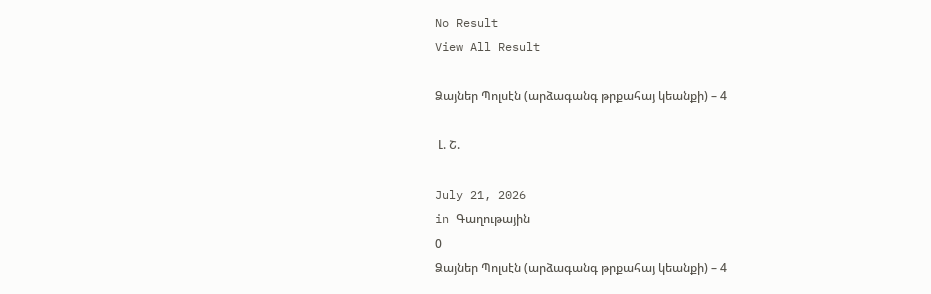No Result
View All Result

Ձայներ Պոլսէն (արձագանգ թրքահայ կեանքի) – 4

 Լ. Շ.

July 21, 2026
in Գաղութային
0
Ձայներ Պոլսէն (արձագանգ թրքահայ կեանքի) – 4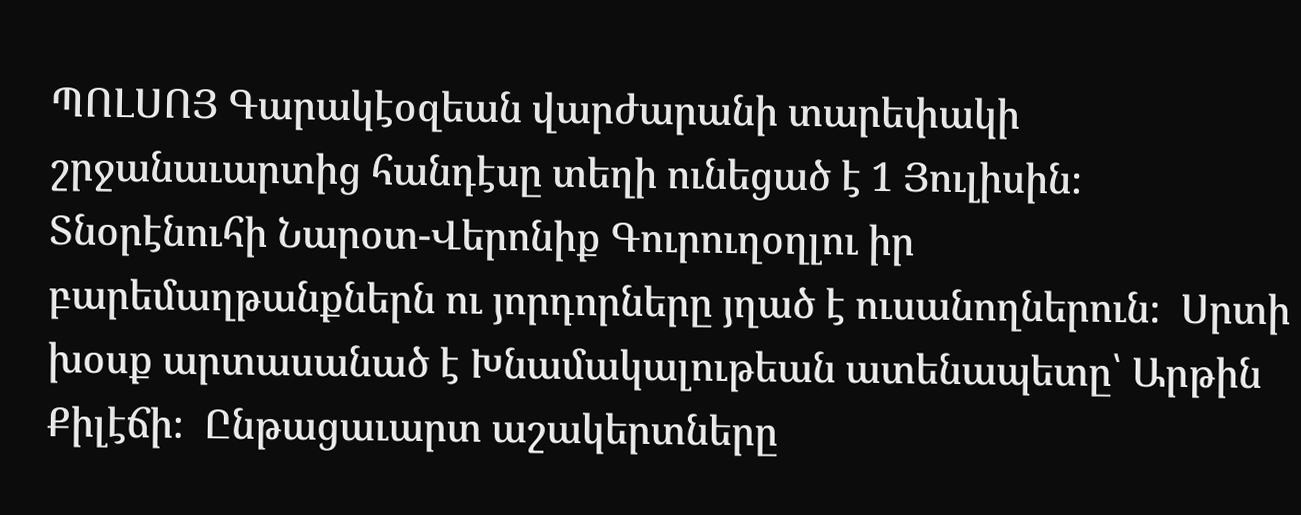ՊՈԼՍՈՅ Գարակէօզեան վարժարանի տարեփակի շրջանաւարտից հանդէսը տեղի ունեցած է 1 Յուլիսին։ Տնօրէնուհի Նարօտ-Վերոնիք Գուրուղօղլու իր բարեմաղթանքներն ու յորդորները յղած է ուսանողներուն։  Սրտի խօսք արտասանած է Խնամակալութեան ատենապետը՝ Արթին Քիլէճի։  Ընթացաւարտ աշակերտները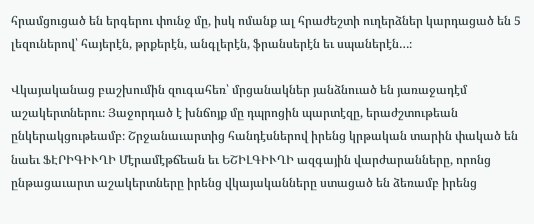հրամցուցած են երգերու փունջ մը, իսկ ոմանք ալ հրաժեշտի ուղերձներ կարդացած են 5 լեզուներով՝ հայերէն, թրքերէն, անգլերէն, ֆրանսերէն եւ սպաներէն…։

Վկայականաց բաշխումին զուգահեռ՝ մրցանակներ յանձնուած են յառաջադէմ աշակերտներու։ Յաջորդած է խնճոյք մը դպրոցին պարտէզը, երաժշտութեան ընկերակցութեամբ։ Շրջանաւարտից հանդէսներով իրենց կրթական տարին փակած են նաեւ ՖԷՐԻԳԻՒՂԻ Մէրամէթճեան եւ ԵՇԻԼԳԻՒՂԻ ազգային վարժարանները, որոնց ընթացաւարտ աշակերտները իրենց վկայականները ստացած են ձեռամբ իրենց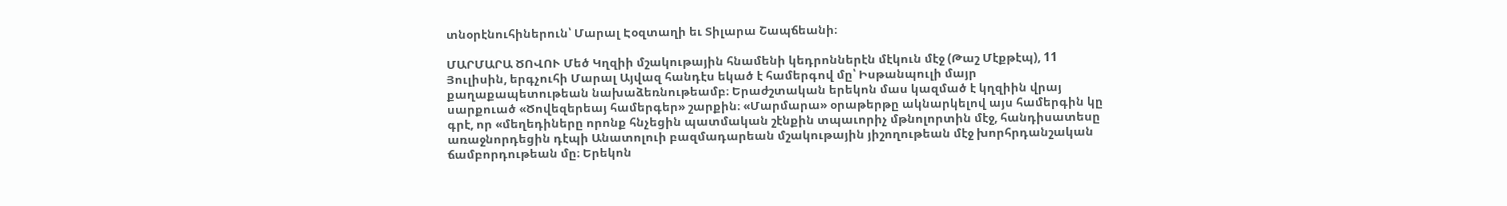տնօրէնուհիներուն՝ Մարալ Էօզտաղի եւ Տիլարա Շապճեանի։

ՄԱՐՄԱՐԱ ԾՈՎՈՒ Մեծ Կղզիի մշակութային հնամենի կեդրոններէն մէկուն մէջ (Թաշ Մէքթէպ), 11 Յուլիսին, երգչուհի Մարալ Այվազ հանդէս եկած է համերգով մը՝ Իսթանպուլի մայր քաղաքապետութեան նախաձեռնութեամբ։ Երաժշտական երեկոն մաս կազմած է կղզիին վրայ սարքուած «Ծովեզերեայ համերգեր» շարքին։ «Մարմարա» օրաթերթը ակնարկելով այս համերգին կը գրէ, որ «մեղեդիները որոնք հնչեցին պատմական շէնքին տպաւորիչ մթնոլորտին մէջ, հանդիսատեսը առաջնորդեցին դէպի Անատոլուի բազմադարեան մշակութային յիշողութեան մէջ խորհրդանշական ճամբորդութեան մը։ Երեկոն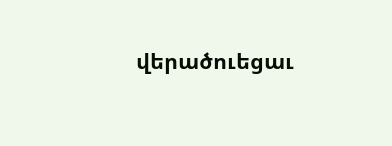վերածուեցաւ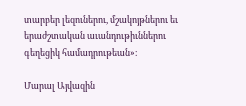տարբեր լեզուներու, մշակոյթներու եւ երաժշտական աւանդութիւններու գեղեցիկ համադրութեան»։

Մարալ Այվազին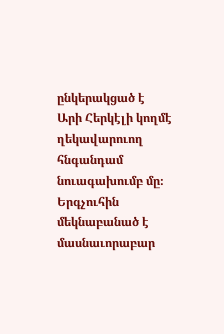ընկերակցած է Արի Հերկէլի կողմէ ղեկավարուող հնգանդամ նուագախումբ մը։ Երգչուհին մեկնաբանած է մասնաւորաբար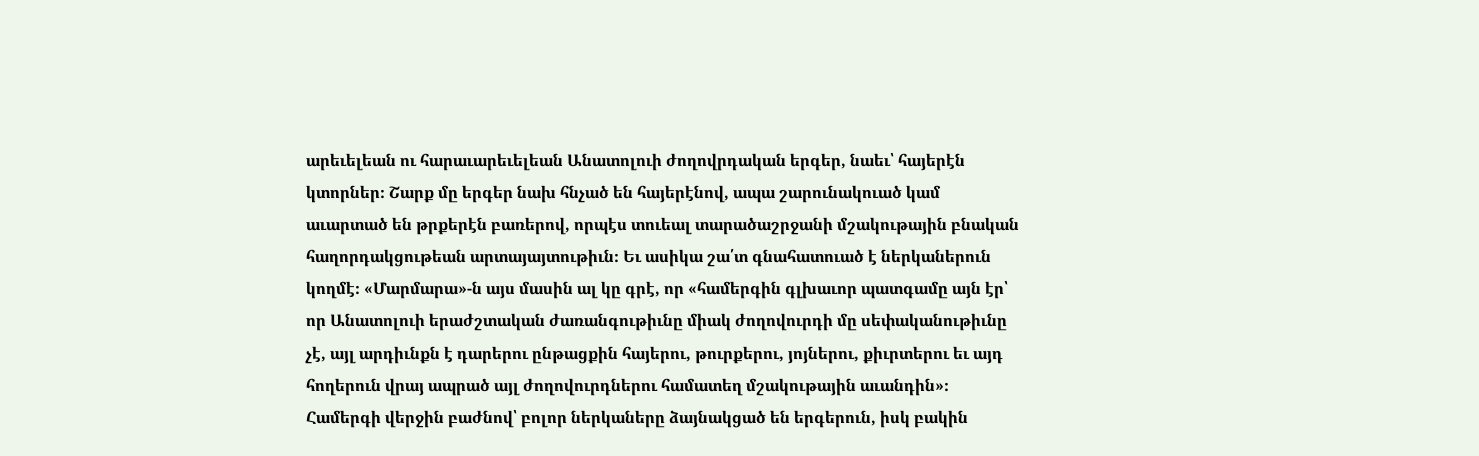արեւելեան ու հարաւարեւելեան Անատոլուի ժողովրդական երգեր, նաեւ՝ հայերէն կտորներ։ Շարք մը երգեր նախ հնչած են հայերէնով, ապա շարունակուած կամ աւարտած են թրքերէն բառերով, որպէս տուեալ տարածաշրջանի մշակութային բնական հաղորդակցութեան արտայայտութիւն։ Եւ ասիկա շա՛տ գնահատուած է ներկաներուն կողմէ։ «Մարմարա»-ն այս մասին ալ կը գրէ, որ «համերգին գլխաւոր պատգամը այն էր՝ որ Անատոլուի երաժշտական ժառանգութիւնը միակ ժողովուրդի մը սեփականութիւնը չէ, այլ արդիւնքն է դարերու ընթացքին հայերու, թուրքերու, յոյներու, քիւրտերու եւ այդ հողերուն վրայ ապրած այլ ժողովուրդներու համատեղ մշակութային աւանդին»։ Համերգի վերջին բաժնով՝ բոլոր ներկաները ձայնակցած են երգերուն, իսկ բակին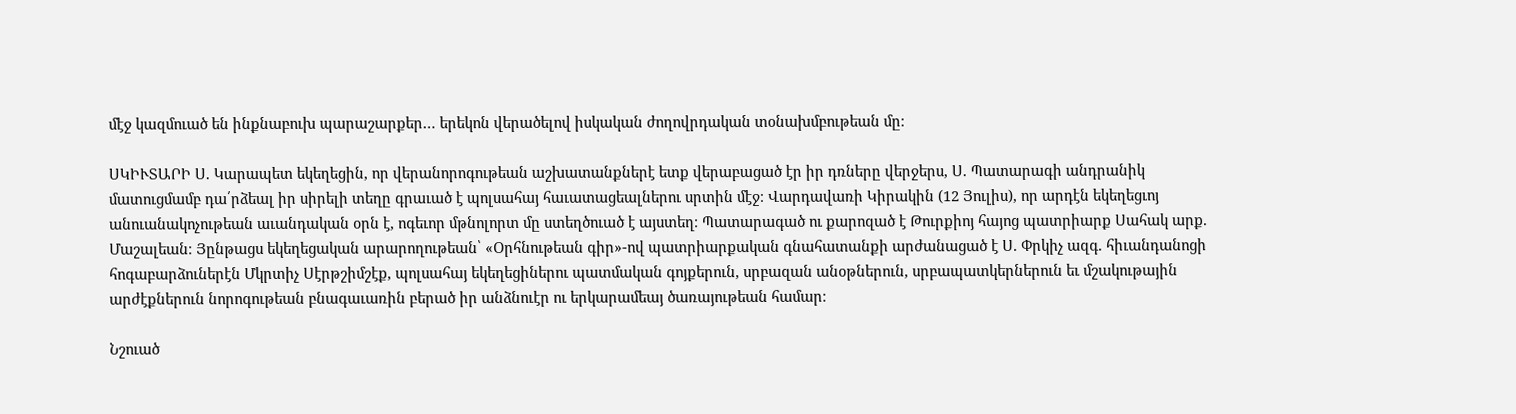մէջ կազմուած են ինքնաբուխ պարաշարքեր… երեկոն վերածելով իսկական ժողովրդական տօնախմբութեան մը։

ՍԿԻՒՏԱՐԻ Ս. Կարապետ եկեղեցին, որ վերանորոգութեան աշխատանքներէ ետք վերաբացած էր իր դռները վերջերս, Ս. Պատարագի անդրանիկ մատուցմամբ դա՛րձեալ իր սիրելի տեղը գրաւած է պոլսահայ հաւատացեալներու սրտին մէջ։ Վարդավառի Կիրակին (12 Յուլիս), որ արդէն եկեղեցւոյ անուանակոչութեան աւանդական օրն է, ոգեւոր մթնոլորտ մը ստեղծուած է այստեղ։ Պատարագած ու քարոզած է Թուրքիոյ հայոց պատրիարք Սահակ արք. Մաշալեան։ Յընթացս եկեղեցական արարողութեան՝ «Օրհնութեան գիր»-ով պատրիարքական գնահատանքի արժանացած է Ս. Փրկիչ ազգ. հիւանդանոցի հոգաբարձուներէն Մկրտիչ Սէրթշիմշէք, պոլսահայ եկեղեցիներու պատմական գոյքերուն, սրբազան անօթներուն, սրբապատկերներուն եւ մշակութային արժէքներուն նորոգութեան բնագաւառին բերած իր անձնուէր ու երկարամեայ ծառայութեան համար։

Նշուած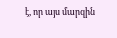է, որ այս մարզին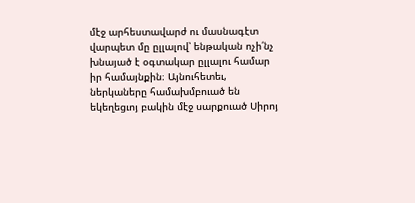մէջ արհեստավարժ ու մասնագէտ վարպետ մը ըլլալով՝ ենթական ոչի՛նչ խնայած է օգտակար ըլլալու համար իր համայնքին։ Այնուհետեւ, ներկաները համախմբուած են եկեղեցւոյ բակին մէջ սարքուած Սիրոյ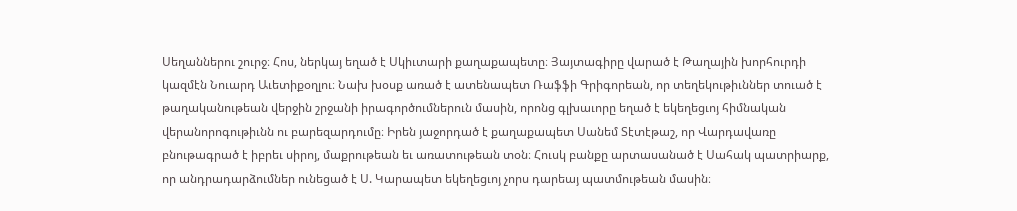Սեղաններու շուրջ։ Հոս, ներկայ եղած է Սկիւտարի քաղաքապետը։ Յայտագիրը վարած է Թաղային խորհուրդի կազմէն Նուարդ Աւետիքօղլու։ Նախ խօսք առած է ատենապետ Ռաֆֆի Գրիգորեան, որ տեղեկութիւններ տուած է թաղականութեան վերջին շրջանի իրագործումներուն մասին, որոնց գլխաւորը եղած է եկեղեցւոյ հիմնական վերանորոգութիւնն ու բարեզարդումը։ Իրեն յաջորդած է քաղաքապետ Սանեմ Տէտէթաշ, որ Վարդավառը բնութագրած է իբրեւ սիրոյ, մաքրութեան եւ առատութեան տօն։ Հուսկ բանքը արտասանած է Սահակ պատրիարք, որ անդրադարձումներ ունեցած է Ս. Կարապետ եկեղեցւոյ չորս դարեայ պատմութեան մասին։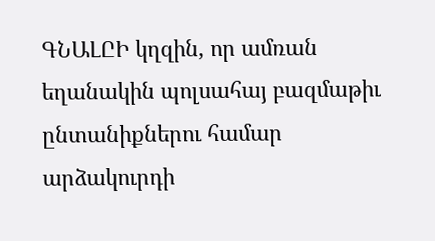ԳՆԱԼԸԻ կղզին, որ ամռան եղանակին պոլսահայ բազմաթիւ ընտանիքներու համար արձակուրդի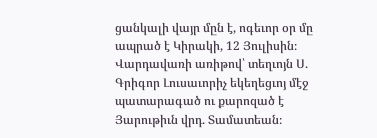ցանկալի վայր մըն է, ոգեւոր օր մը ապրած է Կիրակի, 12 Յուլիսին։ Վարդավառի առիթով՝ տեղւոյն Ս. Գրիգոր Լուսաւորիչ եկեղեցւոյ մէջ պատարագած ու քարոզած է Յարութիւն վրդ. Տամատեան։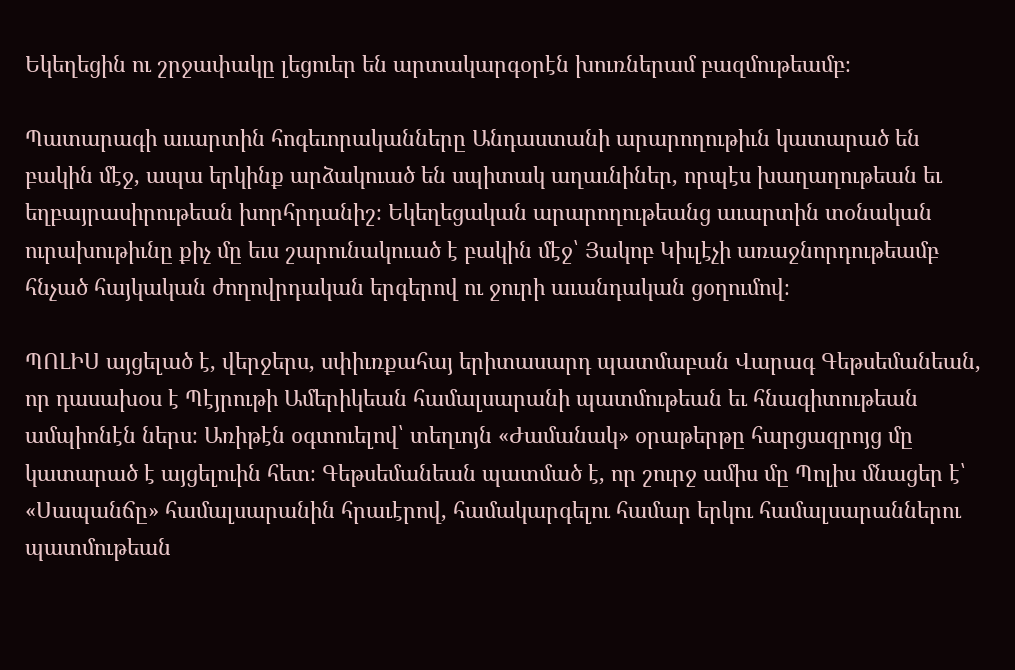Եկեղեցին ու շրջափակը լեցուեր են արտակարգօրէն խուռներամ բազմութեամբ։

Պատարագի աւարտին հոգեւորականները Անդաստանի արարողութիւն կատարած են բակին մէջ, ապա երկինք արձակուած են սպիտակ աղաւնիներ, որպէս խաղաղութեան եւ եղբայրասիրութեան խորհրդանիշ։ Եկեղեցական արարողութեանց աւարտին տօնական ուրախութիւնը քիչ մը եւս շարունակուած է բակին մէջ՝ Յակոբ Կիւլէչի առաջնորդութեամբ հնչած հայկական ժողովրդական երգերով ու ջուրի աւանդական ցօղումով։

ՊՈԼԻՍ այցելած է, վերջերս, սփիւռքահայ երիտասարդ պատմաբան Վարագ Գեթսեմանեան, որ դասախօս է Պէյրութի Ամերիկեան համալսարանի պատմութեան եւ հնագիտութեան ամպիոնէն ներս։ Առիթէն օգտուելով՝ տեղւոյն «Ժամանակ» օրաթերթը հարցազրոյց մը կատարած է այցելուին հետ։ Գեթսեմանեան պատմած է, որ շուրջ ամիս մը Պոլիս մնացեր է՝ «Սապանճը» համալսարանին հրաւէրով, համակարգելու համար երկու համալսարաններու պատմութեան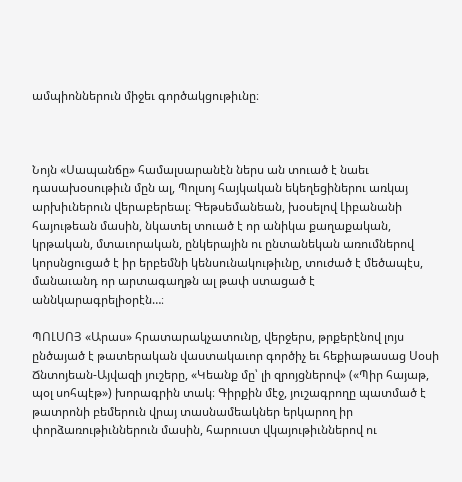ամպիոններուն միջեւ գործակցութիւնը։



Նոյն «Սապանճը» համալսարանէն ներս ան տուած է նաեւ դասախօսութիւն մըն ալ, Պոլսոյ հայկական եկեղեցիներու առկայ արխիւներուն վերաբերեալ։ Գեթսեմանեան, խօսելով Լիբանանի հայութեան մասին, նկատել տուած է որ անիկա քաղաքական, կրթական, մտաւորական, ընկերային ու ընտանեկան առումներով կորսնցուցած է իր երբեմնի կենսունակութիւնը, տուժած է մեծապէս, մանաւանդ որ արտագաղթն ալ թափ ստացած է աննկարագրելիօրէն…։

ՊՈԼՍՈՅ «Արաս» հրատարակչատունը, վերջերս, թրքերէնով լոյս ընծայած է թատերական վաստակաւոր գործիչ եւ հեքիաթասաց Սօսի Ճնտոյեան-Այվազի յուշերը, «Կեանք մը՝ լի զրոյցներով» («Պիր հայաթ, պօլ սոհպէթ») խորագրին տակ։ Գիրքին մէջ, յուշագրողը պատմած է թատրոնի բեմերուն վրայ տասնամեակներ երկարող իր փորձառութիւններուն մասին, հարուստ վկայութիւններով ու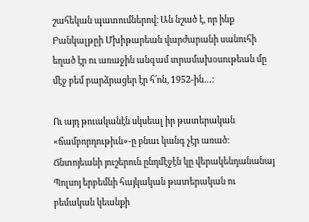շահեկան պատումներով։ Ան նշած է, որ ինք Բանկալթըի Մխիթարեան վարժարանի սանուհի եղած էր ու առաջին անգամ տրամախօսութեան մը մէջ բեմ բարձրացեր էր հ՛ոն, 1952-ին…։

Ու այդ թուականէն սկսեալ իր թատերական «ճամբորդութիւն»-ը բնաւ կանգ չէր առած։ Ճնտոյեանի յուշերուն ընդմէջէն կը վերակենդանանայ Պոլսոյ երբեմնի հայկական թատերական ու բեմական կեանքի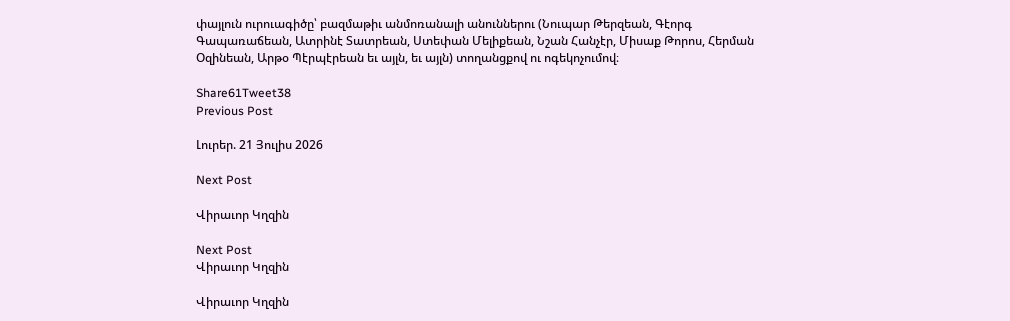փայլուն ուրուագիծը՝ բազմաթիւ անմոռանալի անուններու (Նուպար Թերզեան, Գէորգ Գապառաճեան, Ատրինէ Տատրեան, Ստեփան Մելիքեան, Նշան Հանչէր, Միսաք Թորոս, Հերման Օզինեան, Արթօ Պէրպէրեան եւ այլն, եւ այլն) տողանցքով ու ոգեկոչումով։

Share61Tweet38
Previous Post

Լուրեր. 21 Յուլիս 2026

Next Post

Վիրաւոր Կղզին

Next Post
Վիրաւոր Կղզին

Վիրաւոր Կղզին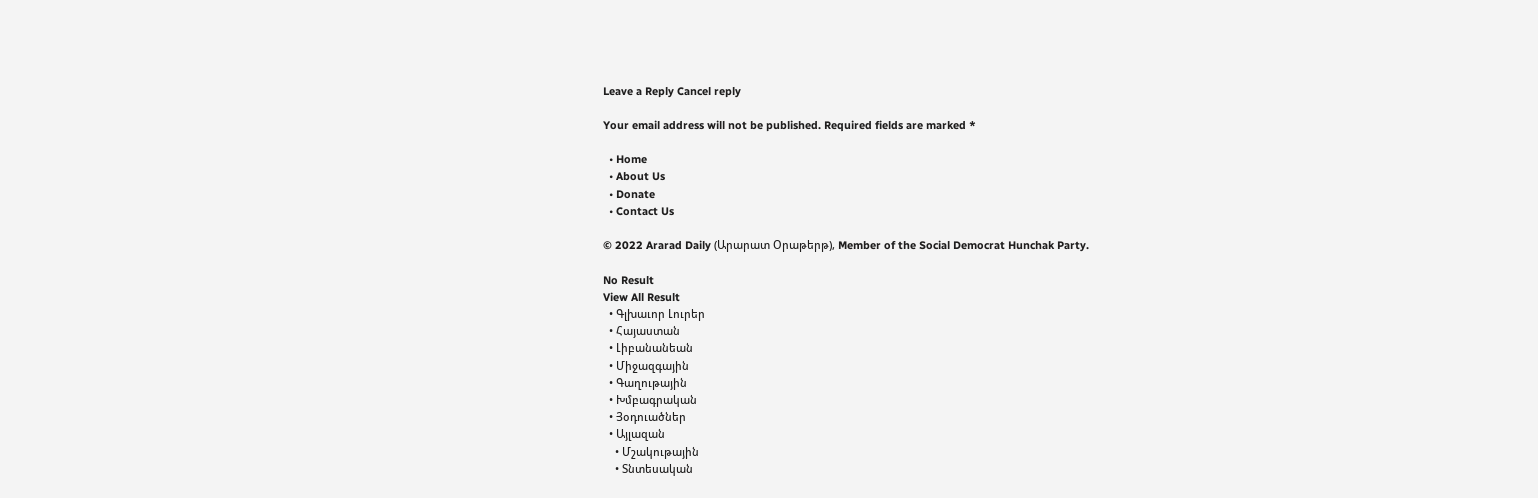Leave a Reply Cancel reply

Your email address will not be published. Required fields are marked *

  • Home
  • About Us
  • Donate
  • Contact Us

© 2022 Ararad Daily (Արարատ Օրաթերթ), Member of the Social Democrat Hunchak Party.

No Result
View All Result
  • Գլխաւոր Լուրեր
  • Հայաստան
  • Լիբանանեան
  • Միջազգային
  • Գաղութային
  • Խմբագրական
  • Յօդուածներ
  • Այլազան
    • Մշակութային
    • Տնտեսական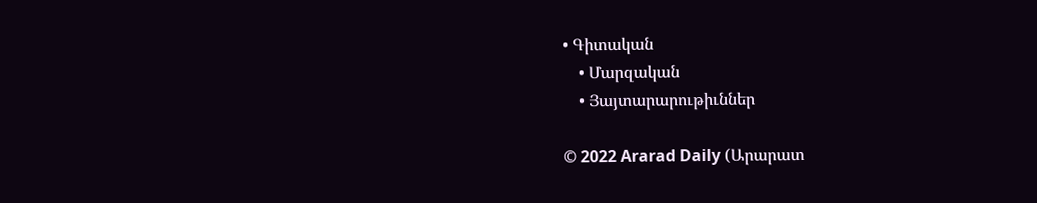• Գիտական
    • Մարզական
    • Յայտարարութիւններ

© 2022 Ararad Daily (Արարատ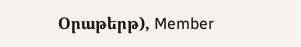Օրաթերթ), Member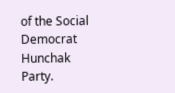of the Social Democrat Hunchak Party.